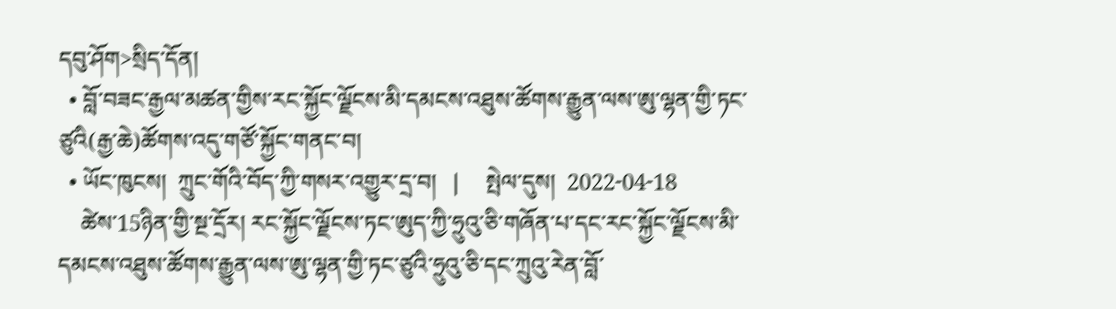དབུ་ཤོག>སྲིད་དོན།
  • བློ་བཟང་རྒྱལ་མཚན་གྱིས་རང་སྐྱོང་ལྗོངས་མི་དམངས་འཐུས་ཚོགས་རྒྱུན་ལས་ཨུ་ལྷན་གྱི་ཏང་ཙུའི(རྒྱ་ཆེ)ཚོགས་འདུ་གཙོ་སྐྱོང་གནང་བ།
  • ཡོང་ཁུངས།  ཀྲུང་གོའི་བོད་ཀྱི་གསར་འགྱུར་དྲ་བ།   |     སྤེལ་དུས།  2022-04-18
    ཚེས་15ཉིན་གྱི་སྔ་དྲོར། རང་སྐྱོང་ལྗོངས་ཏང་ཨུད་ཀྱི་ཧྲུའུ་ཅི་གཞོན་པ་དང་རང་སྐྱོང་ལྗོངས་མི་དམངས་འཐུས་ཚོགས་རྒྱུན་ལས་ཨུ་ལྷན་གྱི་ཏང་ཙུའི་ཧྲུའུ་ཅི་དང་ཀྲུའུ་རེན་བློ་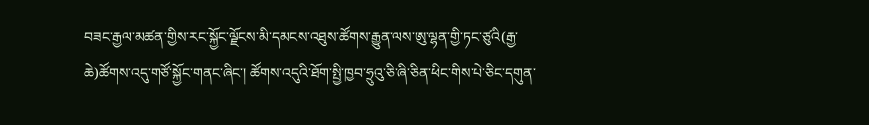བཟང་རྒྱལ་མཚན་གྱིས་རང་སྐྱོང་ལྗོངས་མི་དམངས་འཐུས་ཚོགས་རྒྱུན་ལས་ཨུ་ལྷན་གྱི་ཏང་ཙུའི(རྒྱ་ཆེ)ཚོགས་འདུ་གཙོ་སྐྱོང་གནང་ཞིང་། ཚོགས་འདུའི་ཐོག་སྤྱི་ཁྱབ་ཧྲུའུ་ཅི་ཞི་ཅིན་ཕིང་གིས་པེ་ཅིང་དགུན་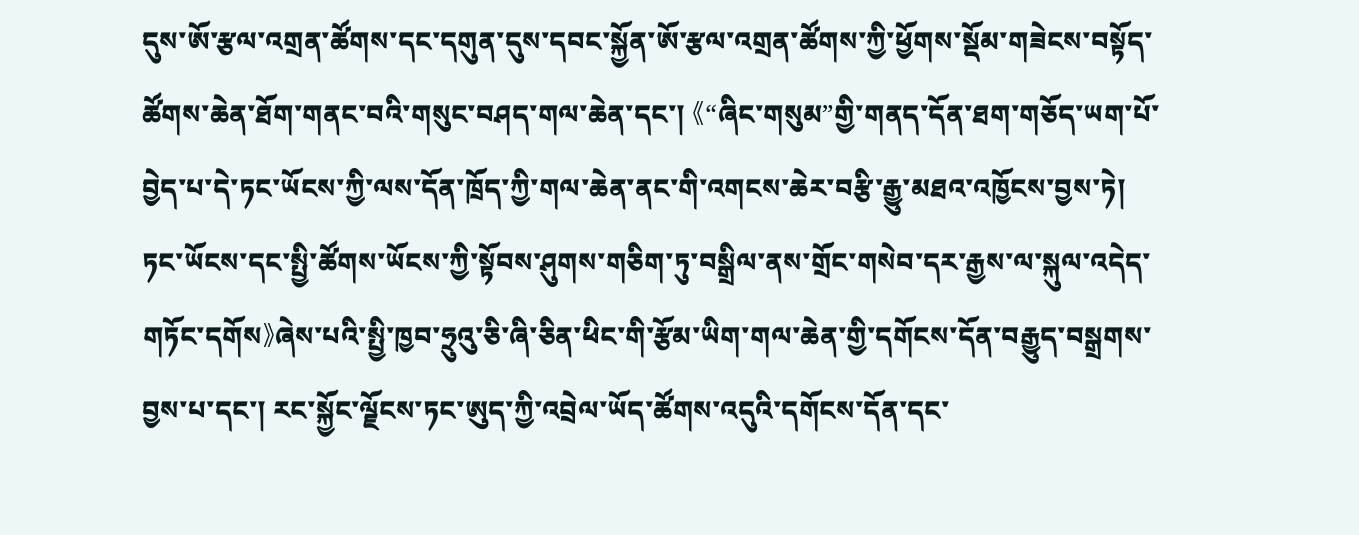དུས་ཨོ་རྩལ་འགྲན་ཚོགས་དང་དགུན་དུས་དབང་སྐྱོན་ཨོ་རྩལ་འགྲན་ཚོགས་ཀྱི་ཕྱོགས་སྡོམ་གཟེངས་བསྟོད་ཚོགས་ཆེན་ཐོག་གནང་བའི་གསུང་བཤད་གལ་ཆེན་དང་། 《“ཞིང་གསུམ”གྱི་གནད་དོན་ཐག་གཅོད་ཡག་པོ་བྱེད་པ་དེ་ཏང་ཡོངས་ཀྱི་ལས་དོན་ཁྲོད་ཀྱི་གལ་ཆེན་ནང་གི་འགངས་ཆེར་བརྩི་རྒྱུ་མཐའ་འཁྱོངས་བྱས་ཏེ། ཏང་ཡོངས་དང་སྤྱི་ཚོགས་ཡོངས་ཀྱི་སྟོབས་ཤུགས་གཅིག་ཏུ་བསྒྲིལ་ནས་གྲོང་གསེབ་དར་རྒྱས་ལ་སྐུལ་འདེད་གཏོང་དགོས》ཞེས་པའི་སྤྱི་ཁྱབ་ཧྲུའུ་ཅི་ཞི་ཅིན་ཕིང་གི་རྩོམ་ཡིག་གལ་ཆེན་གྱི་དགོངས་དོན་བརྒྱུད་བསྒྲགས་བྱས་པ་དང་། རང་སྐྱོང་ལྗོངས་ཏང་ཨུད་ཀྱི་འབྲེལ་ཡོད་ཚོགས་འདུའི་དགོངས་དོན་དང་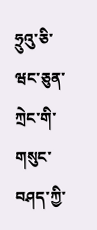ཧྲུའུ་ཅི་ཝང་ཅུན་ཀྲེང་གི་གསུང་བཤད་ཀྱི་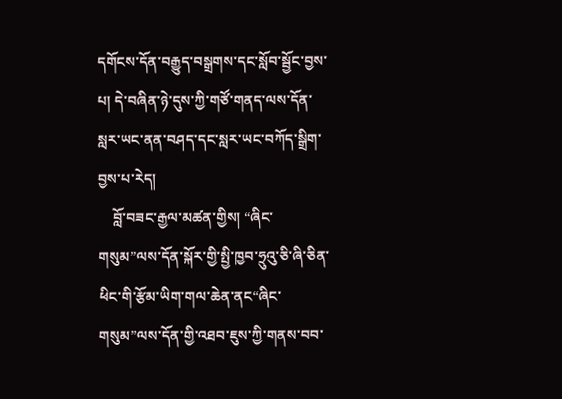དགོངས་དོན་བརྒྱུད་བསྒྲགས་དང་སློབ་སྦྱོང་བྱས་པ། དེ་བཞིན་ཉེ་དུས་ཀྱི་གཙོ་གནད་ལས་དོན་སླར་ཡང་ནན་བཤད་དང་སླར་ཡང་བཀོད་སྒྲིག་བྱས་པ་རེད།
    བློ་བཟང་རྒྱལ་མཚན་གྱིས། “ཞིང་གསུམ”ལས་དོན་སྐོར་གྱི་སྤྱི་ཁྱབ་ཧྲུའུ་ཅི་ཞི་ཅིན་ཕིང་གི་རྩོམ་ཡིག་གལ་ཆེན་ནང“ཞིང་གསུམ”ལས་དོན་གྱི་འཐབ་ཇུས་ཀྱི་གནས་བབ་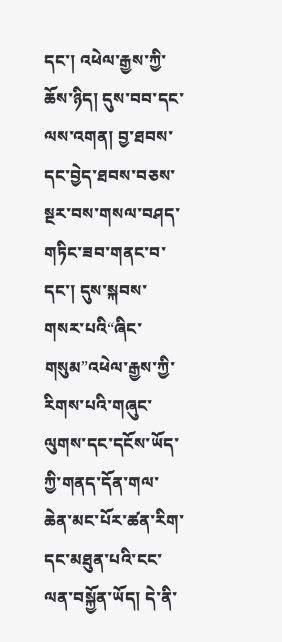དང་། འཕེལ་རྒྱས་ཀྱི་ཆོས་ཉིད། དུས་བབ་དང་ལས་འགན། བྱ་ཐབས་དང་བྱེད་ཐབས་བཅས་སྔར་བས་གསལ་བཤད་གཏིང་ཟབ་གནང་བ་དང་། དུས་སྐབས་གསར་པའི“ཞིང་གསུམ”འཕེལ་རྒྱས་ཀྱི་རིགས་པའི་གཞུང་ལུགས་དང་དངོས་ཡོད་ཀྱི་གནད་དོན་གལ་ཆེན་མང་པོར་ཚན་རིག་དང་མཐུན་པའི་ངང་ལན་བསྐྱོན་ཡོད། དེ་ནི་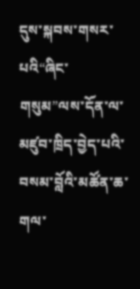དུས་སྐབས་གསར་པའི“ཞིང་གསུམ”ལས་དོན་ལ་མཛུབ་ཁྲིད་བྱེད་པའི་བསམ་བློའི་མཚོན་ཆ་གལ་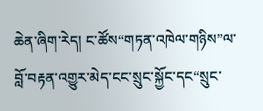ཆེན་ཞིག་རེད། ང་ཚོས“གཏན་འཁེལ་གཉིས”ལ་བློ་བརྟན་འགྱུར་མེད་ངང་སྲུང་སྐྱོང་དང“སྲུང་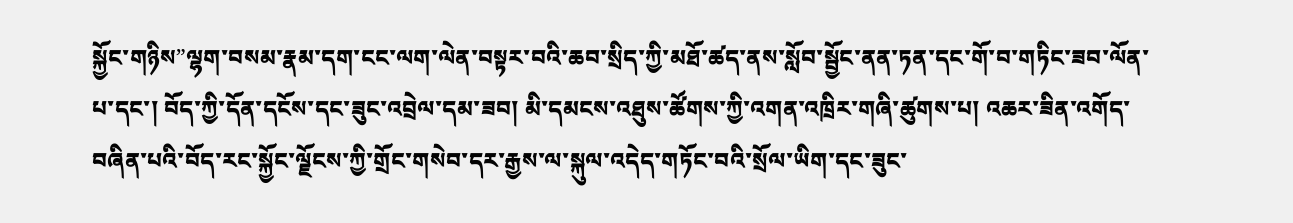སྐྱོང་གཉིས”ལྷག་བསམ་རྣམ་དག་ངང་ལག་ལེན་བསྟར་བའི་ཆབ་སྲིད་ཀྱི་མཐོ་ཚད་ནས་སློབ་སྦྱོང་ནན་ཏན་དང་གོ་བ་གཏིང་ཟབ་ལོན་པ་དང་། བོད་ཀྱི་དོན་དངོས་དང་ཟུང་འབྲེལ་དམ་ཟབ། མི་དམངས་འཐུས་ཚོགས་ཀྱི་འགན་འཁྲིར་གཞི་ཚུགས་པ། འཆར་ཟིན་འགོད་བཞིན་པའི་བོད་རང་སྐྱོང་ལྗོངས་ཀྱི་གྲོང་གསེབ་དར་རྒྱས་ལ་སྐུལ་འདེད་གཏོང་བའི་སྲོལ་ཡིག་དང་ཟུང་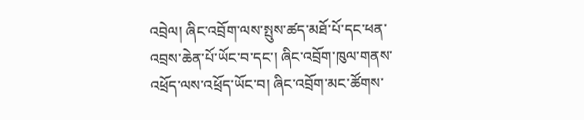འབྲེལ། ཞིང་འབྲོག་ལས་སྤུས་ཚད་མཐོ་པོ་དང་ཕན་འབྲས་ཆེན་པོ་ཡོང་བ་དང་། ཞིང་འབྲོག་ཁུལ་གནས་འཕྲོད་ལས་འཕྲོད་ཡོང་བ། ཞིང་འབྲོག་མང་ཚོགས་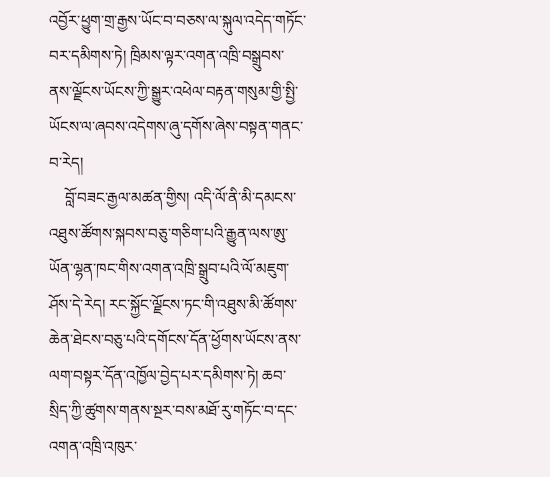འབྱོར་ཕྱུག་གྲ་རྒྱས་ཡོང་བ་བཅས་ལ་སྐུལ་འདེད་གཏོང་བར་དམིགས་ཏེ། ཁྲིམས་ལྟར་འགན་འཁྲི་བསྒྲུབས་ནས་ལྗོངས་ཡོངས་ཀྱི་སྒྱུར་འཕེལ་བརྟན་གསུམ་གྱི་སྤྱི་ཡོངས་ལ་ཞབས་འདེགས་ཞུ་དགོས་ཞེས་བསྟན་གནང་བ་རེད།
    བློ་བཟང་རྒྱལ་མཚན་གྱིས། འདི་ལོ་ནི་མི་དམངས་འཐུས་ཚོགས་སྐབས་བཅུ་གཅིག་པའི་རྒྱུན་ལས་ཨུ་ཡོན་ལྷན་ཁང་གིས་འགན་འཁྲི་སྒྲུབ་པའི་ལོ་མཇུག་ཤོས་དེ་རེད། རང་སྐྱོང་ལྗོངས་ཏང་གི་འཐུས་མི་ཚོགས་ཆེན་ཐེངས་བཅུ་པའི་དགོངས་དོན་ཕྱོགས་ཡོངས་ནས་ལག་བསྟར་དོན་འཁྱོལ་བྱེད་པར་དམིགས་ཏེ། ཆབ་སྲིད་ཀྱི་ཚུགས་གནས་སྔར་བས་མཐོ་རུ་གཏོང་བ་དང་འགན་འཁྲི་འཁུར་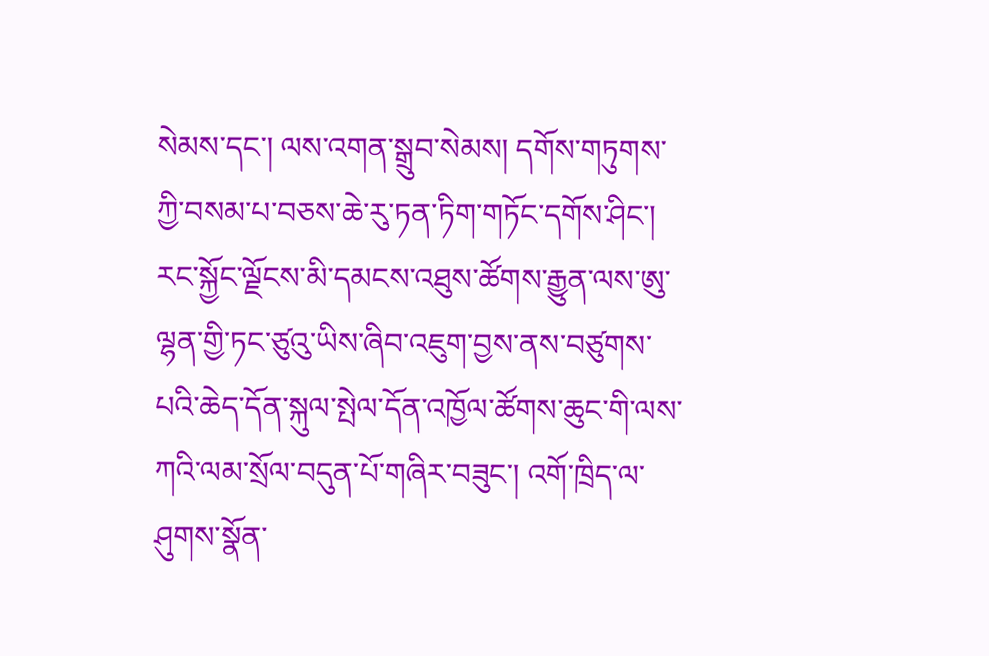སེམས་དང་། ལས་འགན་སྒྲུབ་སེམས། དགོས་གཏུགས་ཀྱི་བསམ་པ་བཅས་ཆེ་རུ་ཏན་ཏིག་གཏོང་དགོས་ཤིང་། རང་སྐྱོང་ལྗོངས་མི་དམངས་འཐུས་ཚོགས་རྒྱུན་ལས་ཨུ་ལྷན་གྱི་ཏང་ཙུའུ་ཡིས་ཞིབ་འཇུག་བྱས་ནས་བཙུགས་པའི་ཆེད་དོན་སྐུལ་སྤེལ་དོན་འཁྱོལ་ཚོགས་ཆུང་གི་ལས་ཀའི་ལམ་སྲོལ་བདུན་པོ་གཞིར་བཟུང་། འགོ་ཁྲིད་ལ་ཤུགས་སྣོན་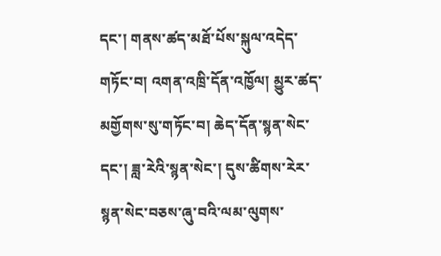དང་། གནས་ཚད་མཐོ་པོས་སྐུལ་འདེད་གཏོང་བ། འགན་འཁྲི་དོན་འཁྱོལ། མྱུར་ཚད་མགྱོགས་སུ་གཏོང་བ། ཆེད་དོན་སྙན་སེང་དང་། ཟླ་རེའི་སྙན་སེང་། དུས་ཚིགས་རེར་སྙན་སེང་བཅས་ཞུ་བའི་ལམ་ལུགས་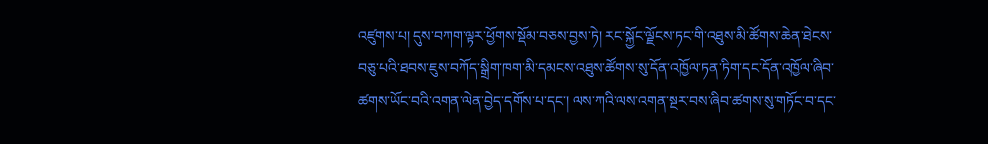འཛུགས་པ། དུས་བཀག་ལྟར་ཕྱོགས་སྡོམ་བཅས་བྱས་ཏེ། རང་སྐྱོང་ལྗོངས་ཏང་གི་འཐུས་མི་ཚོགས་ཆེན་ཐེངས་བཅུ་པའི་ཐབས་ཇུས་བཀོད་སྒྲིག་ཁག་མི་དམངས་འཐུས་ཚོགས་སུ་དོན་འཁྱོལ་ཏན་ཏིག་དང་དོན་འཁྱོལ་ཞིབ་ཚགས་ཡོང་བའི་འགན་ལེན་བྱེད་དགོས་པ་དང་། ལས་ཀའི་ལས་འགན་སྔར་བས་ཞིབ་ཚགས་སུ་གཏོང་བ་དང་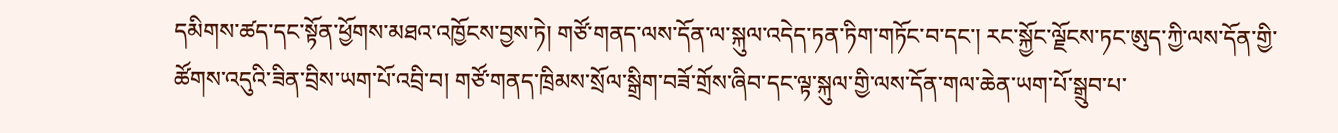དམིགས་ཚད་དང་སྟོན་ཕྱོགས་མཐའ་འཁྱོངས་བྱས་ཏེ། གཙོ་གནད་ལས་དོན་ལ་སྐུལ་འདེད་ཏན་ཏིག་གཏོང་བ་དང་། རང་སྐྱོང་ལྗོངས་ཏང་ཨུད་ཀྱི་ལས་དོན་གྱི་ཚོགས་འདུའི་ཟིན་བྲིས་ཡག་པོ་འབྲི་བ། གཙོ་གནད་ཁྲིམས་སྲོལ་སྒྲིག་བཟོ་གྲོས་ཞིབ་དང་ལྟ་སྐུལ་གྱི་ལས་དོན་གལ་ཆེན་ཡག་པོ་སྒྲུབ་པ་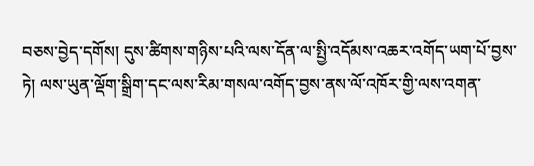བཅས་བྱེད་དགོས། དུས་ཚིགས་གཉིས་པའི་ལས་དོན་ལ་སྤྱི་འདོམས་འཆར་འགོད་ཡག་པོ་བྱས་ཏེ། ལས་ཡུན་ལྡོག་སྒྲིག་དང་ལས་རིམ་གསལ་འགོད་བྱས་ནས་ལོ་འཁོར་གྱི་ལས་འགན་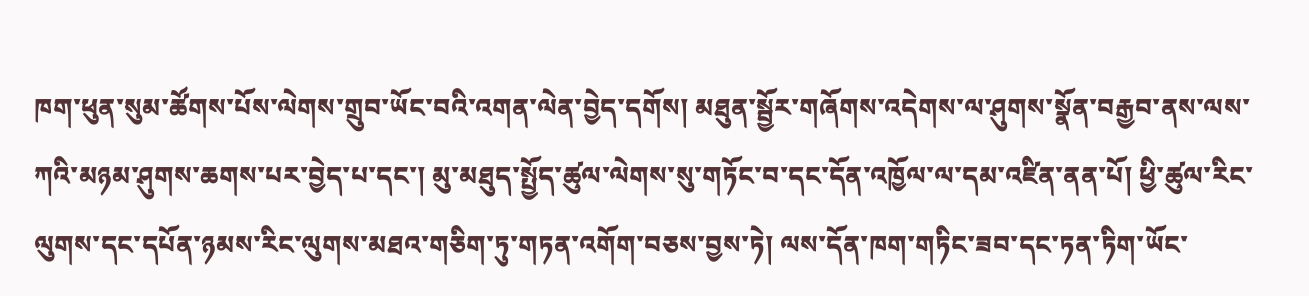ཁག་ཕུན་སུམ་ཚོགས་པོས་ལེགས་གྲུབ་ཡོང་བའི་འགན་ལེན་བྱེད་དགོས། མཐུན་སྦྱོར་གཞོགས་འདེགས་ལ་ཤུགས་སྣོན་བརྒྱབ་ནས་ལས་ཀའི་མཉམ་ཤུགས་ཆགས་པར་བྱེད་པ་དང་། མུ་མཐུད་སྤྱོད་ཚུལ་ལེགས་སུ་གཏོང་བ་དང་དོན་འཁྱོལ་ལ་དམ་འཛིན་ནན་པོ། ཕྱི་ཚུལ་རིང་ལུགས་དང་དཔོན་ཉམས་རིང་ལུགས་མཐའ་གཅིག་ཏུ་གཏན་འགོག་བཅས་བྱས་ཏེ། ལས་དོན་ཁག་གཏིང་ཟབ་དང་ཏན་ཏིག་ཡོང་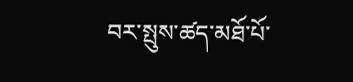བར་སྤུས་ཚད་མཐོ་པོ་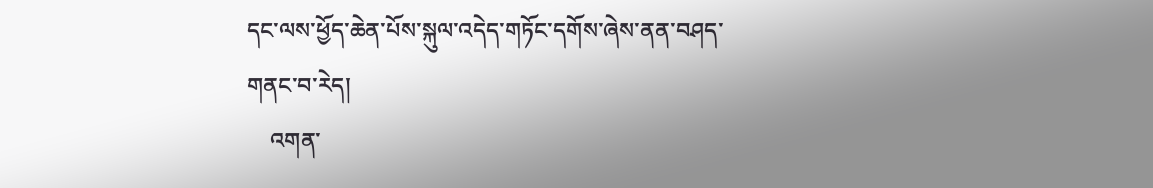དང་ལས་ཕྱོད་ཆེན་པོས་སྐུལ་འདེད་གཏོང་དགོས་ཞེས་ནན་བཤད་གནང་བ་རེད།
    འགན་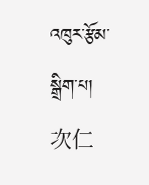འཁུར་རྩོམ་སྒྲིག་པ། 次仁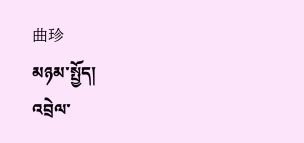曲珍
མཉམ་སྤྱོད།
འབྲེལ་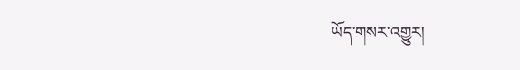ཡོད་གསར་འགྱུར།